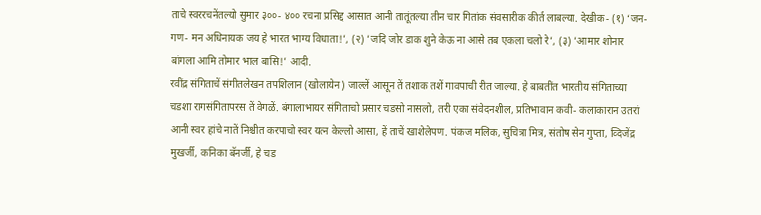ताचे स्वररचनेंतल्यो सुमार ३००- ४०० रचना प्रसिद्द आसात आनी तातूंतल्या तीन चार गितांक संवसारीक कीर्त लाबल्या. देखीक- (१) ‘जन-गण- मन अधिनायक जय हे भारत भाग्य विधाता!’, (२) ’जदि जोर डाक शुने केऊ ना आसे तब एकला चलो रे’, (३) ’आमार शोनार बांगला आमि तोमार भाल बासि!’ आदी.
रवींद्र संगिताचें संगीतलेखन तपशिलान (खोलायेन) जाल्लें आसून तें तशाक तशें गावपाची रीत जाल्या. हे बाबतींत भारतीय संगिताच्या चडशा रागसंगितापरस तें वेगळें. बंगालाभायर संगिताचो प्रसार चडसो नासलो, तरी एका संवेदनशील, प्रतिभावान कवी- कलाकारान उतरां आनी स्वर हांचे नातें निश्चीत करपाचो स्वर यत्न केल्लो आसा, हें ताचें खाशेलेपण. पंकज मलिक, सुचित्रा मित्र, संतोष सेन गुप्ता, व्दिजेंद्र मुखर्जी, कनिका बॅनर्जी, हे चड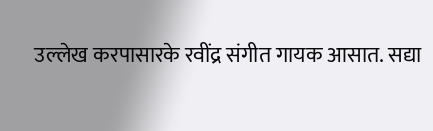उल्लेख करपासारके रवींद्र संगीत गायक आसात. सद्या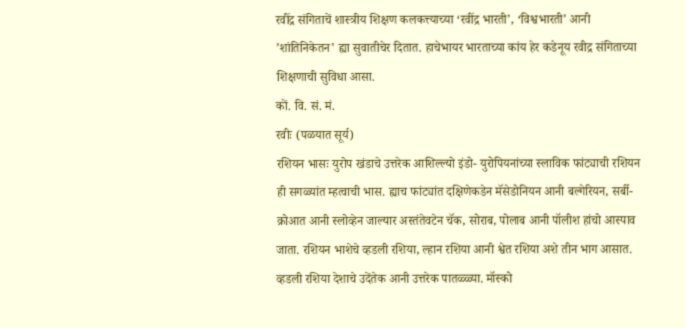रवींद्र संगिताचें शास्त्रीय शिक्षण कलकत्त्याच्या ‘रवींद्र भारती’, ‘विश्वभारती’ आनी ’शांतिनिकेतन’ ह्या सुवातीचेर दितात. हाचेभायर भारताच्या कांय हेर कडेनूय रवीद्र संगिताच्या शिक्षणाची सुविधा आसा.
कों. वि. सं. मं.
रवीः (पळयात सूर्य)
रशियन भासः युरोप खंडाचे उत्तरेक आशिल्ल्यो इंडो- युरोपियनांच्या स्लाविक फांट्याची रशियन ही सगळ्यांत म्हत्वाची भास. ह्याच फांट्यांत दक्षिणेकडेन मॅसेडोनियन आनी बल्गेरियन, सर्बी- क्रोआत आनी स्लोव्हेन जाल्यार अस्तंतेवटेन चॅक, सोराब, पोलाब आनी पॉलीश हांचो आस्पाव जाता. रशियन भाशेचे व्हडली रशिया, ल्हान रशिया आनी श्वेत रशिया अशे तीन भाग आसात. व्हडली रशिया देशाचे उदेंतेक आनी उत्तरेक पातळ्ळ्या. मॉस्को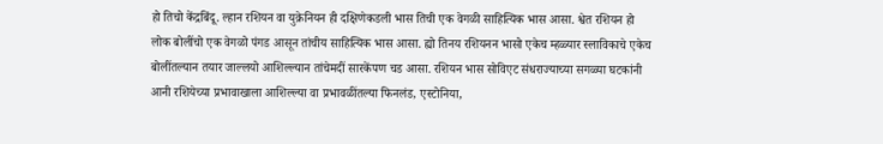हो तिचो केंद्रबिंदू. ल्हान रशियन वा युक्रेनियन ही दक्षिणेकडली भास तिची एक वेगळी साहित्यिक भास आसा. श्वेत रशियन हो लोक बोलींचो एक वेगळो पंगड आसून तांचीय साहित्यिक भास आसा. ह्यो तिनय रशियनन भासो एकेच म्हळ्यार स्लाविकाचे एकेच बोलींतल्यान तयार जाल्लयो आशिल्ल्यान तांचेमदीं सारकेंपण चड आसा. रशियन भास सोविएट संधराज्याच्या सगळ्या घटकांनी आनी रशियेच्या प्रभावाखाला आशिल्ल्या वा प्रभावळींतल्या फिनलंड, एस्टोनिया,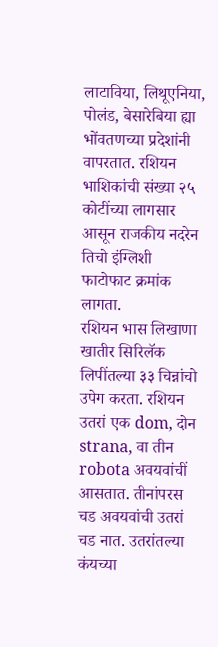लाटाविया, लिथूएनिया, पोलंड, बेसारेबिया ह्या भोंवतणच्या प्रदेशांनी वापरतात. रशियन भाशिकांची संख्या २५ कोटींच्या लागसार आसून राजकीय नदरेन तिचो इंग्लिशी फाटोफाट क्रमांक लागता.
रशियन भास लिखाणा खातीर सिरिलॅक लिपींतल्या ३३ चिन्नांचो उपेग करता. रशियन उतरां एक dom, दोन strana, वा तीन robota अवयवांचीं आसतात. तीनांपरस चड अवयवांची उतरां चड नात. उतरांतल्या कंयच्या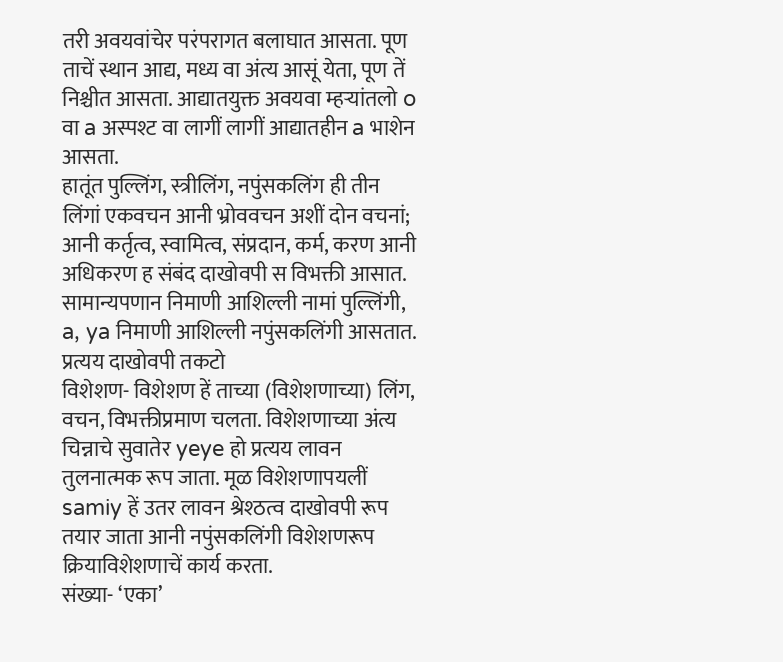तरी अवयवांचेर परंपरागत बलाघात आसता. पूण ताचें स्थान आद्य, मध्य वा अंत्य आसूं येता, पूण तें निश्चीत आसता. आद्यातयुक्त अवयवा म्हऱ्यांतलो o वा a अस्पश्ट वा लागीं लागीं आद्यातहीन a भाशेन आसता.
हातूंत पुल्लिंग, स्त्रीलिंग, नपुंसकलिंग ही तीन लिंगां एकवचन आनी भ्रोववचन अशीं दोन वचनां; आनी कर्तृत्व, स्वामित्व, संप्रदान, कर्म, करण आनी अधिकरण ह संबंद दाखोवपी स विभक्ती आसात. सामान्यपणान निमाणी आशिल्ली नामां पुल्लिंगी, a, ya निमाणी आशिल्ली नपुंसकलिंगी आसतात.
प्रत्यय दाखोवपी तकटो
विशेशण- विशेशण हें ताच्या (विशेशणाच्या) लिंग, वचन, विभक्तीप्रमाण चलता. विशेशणाच्या अंत्य चिन्नाचे सुवातेर yeye हो प्रत्यय लावन तुलनात्मक रूप जाता. मूळ विशेशणापयलीं samiy हें उतर लावन श्रेश्ठत्व दाखोवपी रूप तयार जाता आनी नपुंसकलिंगी विशेशणरूप क्रियाविशेशणाचें कार्य करता.
संख्या- ‘एका’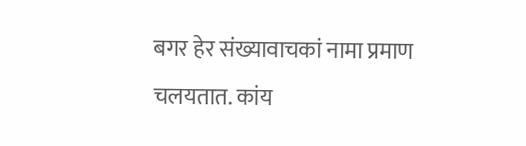बगर हेर संख्यावाचकां नामा प्रमाण चलयतात. कांय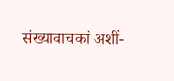संख्यावाचकां अशीं-